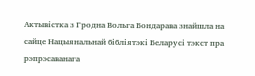Актывістка з Гродна Вольга Бондарава знайшла на сайце Нацыянальнай бібліятэкі Беларусі тэкст пра рэпрэсаванага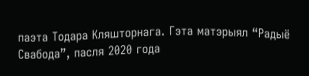паэта Тодара Кляшторнага. Гэта матэрыял “Радыё Свабода”, пасля 2020 года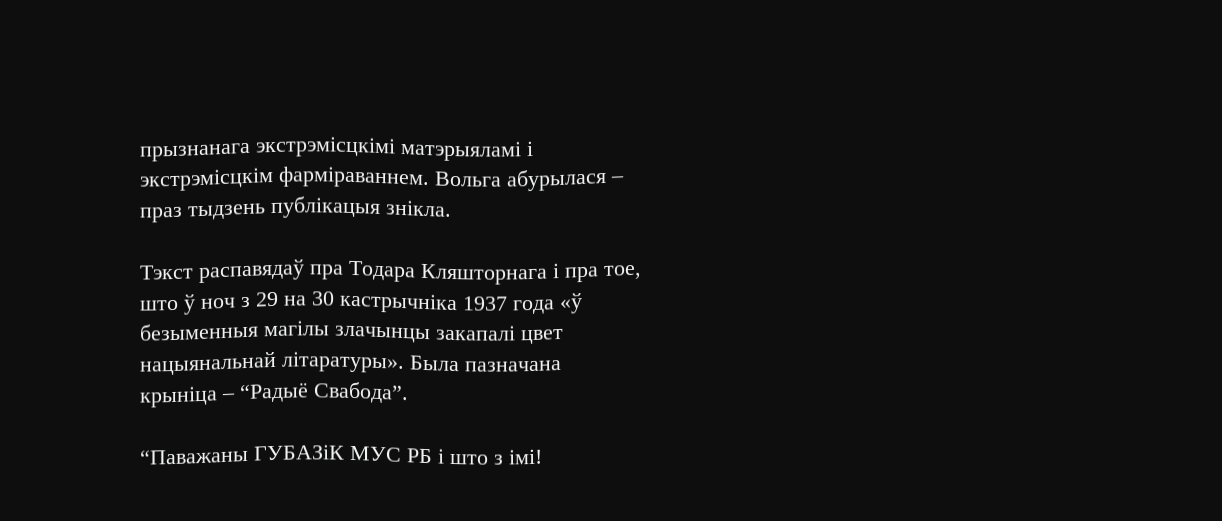прызнанага экстрэмісцкімі матэрыяламі і экстрэмісцкім фарміраваннем. Вольга абурылася – праз тыдзень публікацыя знікла.

Тэкст распавядаў пра Тодара Кляшторнага і пра тое, што ў ноч з 29 на 30 кастрычніка 1937 года «ў безыменныя магілы злачынцы закапалі цвет нацыянальнай літаратуры». Была пазначана крыніца – “Радыё Свабода”.

“Паважаны ГУБАЗіК МУС РБ і што з імі!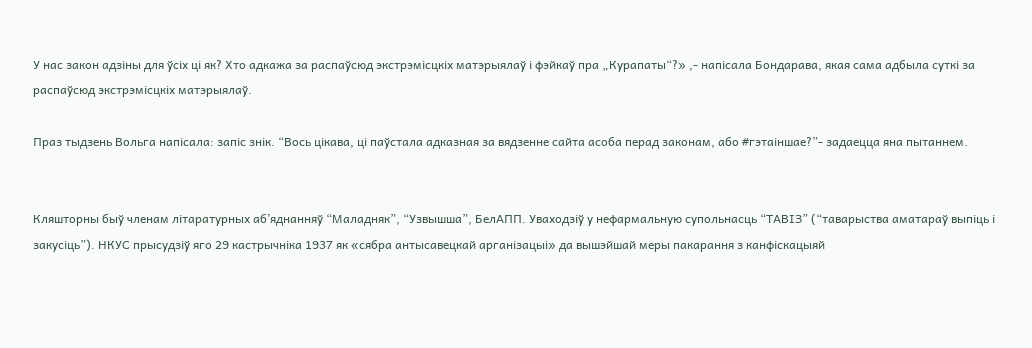У нас закон адзіны для ўсіх ці як? Хто адкажа за распаўсюд экстрэмісцкіх матэрыялаў і фэйкаў пра „Курапаты“?» ,- напісала Бондарава, якая сама адбыла суткі за распаўсюд экстрэмісцкіх матэрыялаў.

Праз тыдзень Вольга напісала: запіс знік. “Вось цікава, ці паўстала адказная за вядзенне сайта асоба перад законам, або #гэтаіншае?”- задаецца яна пытаннем.


Кляшторны быў членам літаратурных аб’яднанняў “Маладняк”, “Узвышша”, БелАПП. Уваходзіў у нефармальную супольнасць “ТАВІЗ” (“таварыства аматараў выпіць і закусіць”). НКУС прысудзіў яго 29 кастрычніка 1937 як «сябра антысавецкай арганізацыі» да вышэйшай меры пакарання з канфіскацыяй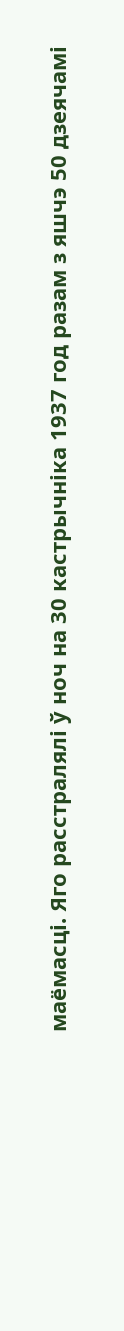маёмасці. Яго расстралялі ў ноч на 30 кастрычніка 1937 год разам з яшчэ 50 дзеячамі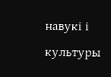навукі і культуры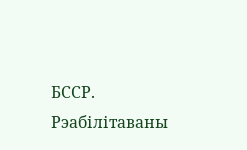БССР. Рэабілітаваны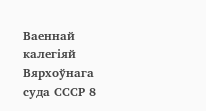Ваеннай калегіяй Вярхоўнага суда СССР 8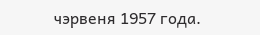чэрвеня 1957 года.